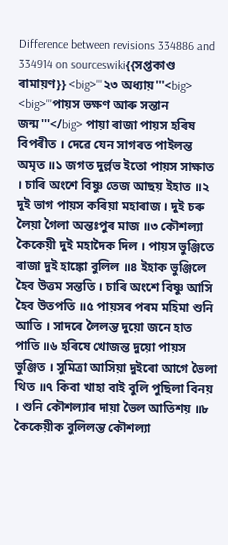Difference between revisions 334886 and 334914 on sourceswiki{{সপ্তকাণ্ড ৰামায়ণ}} <big>'''২৩ অধ্যায়'''<big> <big>'''পায়স ভক্ষণ আৰু সন্তান জন্ম'''</big> পায়া ৰাজা পায়স হৰিষ বিপৰীত । দেৱে যেন সাগৰত পাইলন্ত অমৃত ॥১ জগত দুৰ্ল্লভ ইতো পায়স সাক্ষাত । চাৰি অংশে বিষ্ণু তেজ আছয় ইহাত ॥২ দুই ভাগ পায়স কৰিয়া মহাৰাজ । দুই চৰু লৈয়া গৈলা অন্তঃপুৰ মাজ ॥৩ কৌশল্যা কৈকেয়ী দুই মহাদৈক দিল । পায়স ভুঞ্জিতে ৰাজা দুই হাঙ্কো বুলিল ॥৪ ইহাক ভুঞ্জিলে হৈব উত্তম সন্ততি । চাৰি অংশে বিষ্ণু আসি হৈব উতপতি ॥৫ পায়সৰ পৰম মহিমা শুনি আতি । সাদৰে লৈলন্ত দুয়ো জনে হাত পাতি ॥৬ হৰিষে খোজন্ত দুয়ো পায়স ভুঞ্জিত । সুমিত্ৰা আসিয়া দুইৰো আগে ভৈলা থিত ॥৭ কিবা খাহা বাই বুলি পুছিলা বিনয় । শুনি কৌশল্যাৰ দায়া ভৈল আতিশয় ॥৮ কৈকেয়ীক বুলিলন্ত কৌশল্যা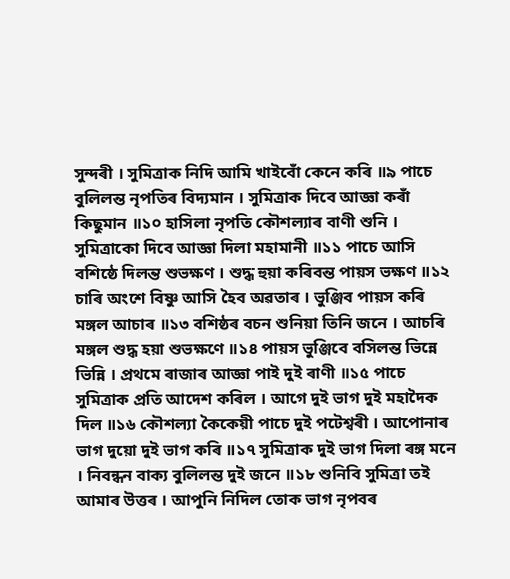সুন্দৰী । সুমিত্ৰাক নিদি আমি খাইবোঁ কেনে কৰি ॥৯ পাচে বুলিলন্ত নৃপতিৰ বিদ্যমান । সুমিত্ৰাক দিবে আজ্ঞা কৰাঁ কিছুমান ॥১০ হাসিলা নৃপতি কৌশল্যাৰ বাণী শুনি । সুমিত্ৰাকো দিবে আজ্ঞা দিলা মহামানী ॥১১ পাচে আসি বশিষ্ঠে দিলন্ত শুভক্ষণ । শুদ্ধ হুয়া কৰিবন্ত পায়স ভক্ষণ ॥১২ চাৰি অংশে বিষ্ণু আসি হৈব অৱতাৰ । ভুঞ্জিব পায়স কৰি মঙ্গল আচাৰ ॥১৩ বশিষ্ঠৰ বচন শুনিয়া তিনি জনে । আচৰি মঙ্গল শুদ্ধ হয়া শুভক্ষণে ॥১৪ পায়স ভুঞ্জিবে বসিলন্ত ভিন্নে ভিন্নি । প্ৰথমে ৰাজাৰ আজ্ঞা পাই দুই ৰাণী ॥১৫ পাচে সুমিত্ৰাক প্ৰতি আদেশ কৰিল । আগে দুই ভাগ দুই মহাদৈক দিল ॥১৬ কৌশল্যা কৈকেয়ী পাচে দুই পটেশ্বৰী । আপোনাৰ ভাগ দুয়ো দুই ভাগ কৰি ॥১৭ সুমিত্ৰাক দুই ভাগ দিলা ৰঙ্গ মনে । নিবন্ধন বাক্য বুলিলন্ত দুই জনে ॥১৮ শুনিবি সুমিত্ৰা তই আমাৰ উত্তৰ । আপুনি নিদিল তোক ভাগ নৃপবৰ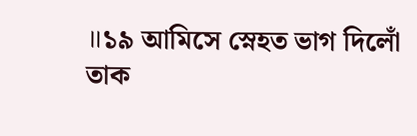॥১৯ আমিসে স্নেহত ভাগ দিলোঁ তাক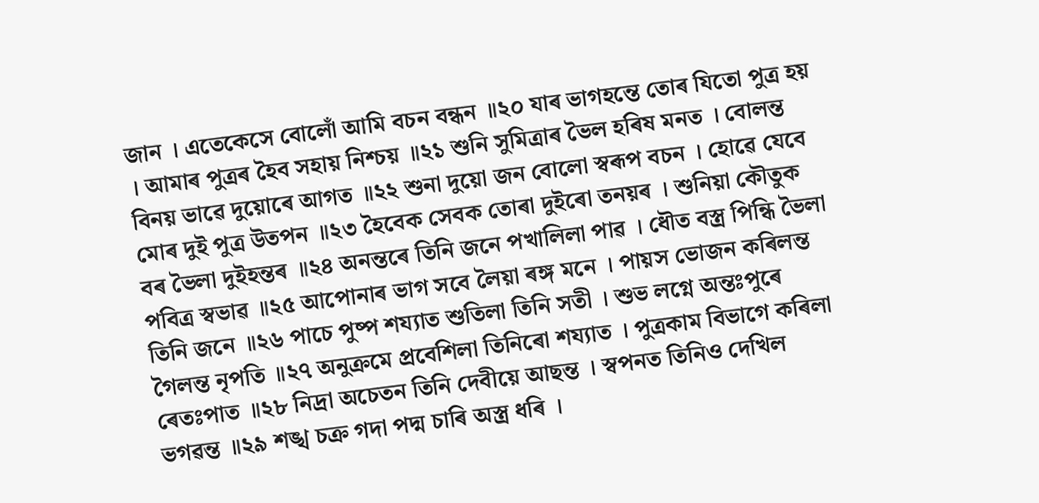জান । এতেকেসে বোলোঁ আমি বচন বন্ধন ॥২০ যাৰ ভাগহন্তে তোৰ যিতো পুত্ৰ হয় । আমাৰ পুত্ৰৰ হৈব সহায় নিশ্চয় ॥২১ শুনি সুমিত্ৰাৰ ভৈল হৰিষ মনত । বোলন্ত বিনয় ভাৱে দুয়োৰে আগত ॥২২ শুনা দুয়ো জন বোলো স্বৰূপ বচন । হোৱে যেবে মোৰ দুই পুত্ৰ উতপন ॥২৩ হৈবেক সেবক তোৰা দুইৰো তনয়ৰ । শুনিয়া কৌতুক বৰ ভৈলা দুইহন্তৰ ॥২৪ অনন্তৰে তিনি জনে পখালিলা পাৱ । ধৌত বস্ত্ৰ পিন্ধি ভৈলা পবিত্ৰ স্বভাৱ ॥২৫ আপোনাৰ ভাগ সবে লৈয়া ৰঙ্গ মনে । পায়স ভোজন কৰিলন্ত তিনি জনে ॥২৬ পাচে পুষ্প শয্যাত শুতিলা তিনি সতী । শুভ লগ্নে অন্তঃপুৰে গৈলন্ত নৃপতি ॥২৭ অনুক্ৰমে প্ৰবেশিলা তিনিৰো শয্যাত । পুত্ৰকাম বিভাগে কৰিলা ৰেতঃপাত ॥২৮ নিদ্ৰা অচেতন তিনি দেবীয়ে আছন্ত । স্বপনত তিনিও দেখিল ভগৱন্ত ॥২৯ শঙ্খ চক্ৰ গদা পদ্ম চাৰি অস্ত্ৰ ধৰি ।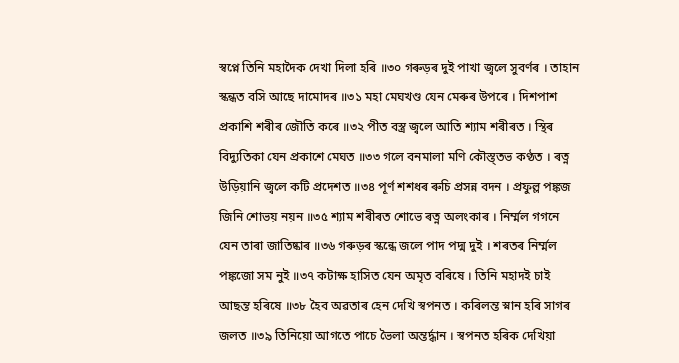স্বপ্নে তিনি মহাদৈক দেখা দিলা হৰি ॥৩০ গৰুড়ৰ দুই পাখা জ্বলে সুবৰ্ণৰ । তাহান স্কন্ধত বসি আছে দামোদৰ ॥৩১ মহা মেঘখণ্ড যেন মেৰুৰ উপৰে । দিশপাশ প্ৰকাশি শৰীৰ জৌতি কৰে ॥৩২ পীত বস্ত্ৰ জ্বলে আতি শ্যাম শৰীৰত । স্থিৰ বিদ্যুতিকা যেন প্ৰকাশে মেঘত ॥৩৩ গলে বনমালা মণি কৌস্ত্তভ কণ্ঠত । ৰত্ন উড়িয়ানি জ্বলে কটি প্ৰদেশত ॥৩৪ পূৰ্ণ শশধৰ ৰুচি প্ৰসন্ন বদন । প্ৰফুল্ল পঙ্কজ জিনি শোভয় নয়ন ॥৩৫ শ্যাম শৰীৰত শোভে ৰত্ন অলংকাৰ । নিৰ্ম্মল গগনে যেন তাৰা জাতিষ্কাৰ ॥৩৬ গৰুড়ৰ স্কন্ধে জলে পাদ পদ্ম দুই । শৰতৰ নিৰ্ম্মল পঙ্কজো সম নুই ॥৩৭ কটাক্ষ হাসিত যেন অমৃত বৰিষে । তিনি মহাদই চাই আছন্ত হৰিষে ॥৩৮ হৈব অৱতাৰ হেন দেখি স্বপনত । কৰিলন্ত স্নান হৰি সাগৰ জলত ॥৩৯ তিনিয়ো আগতে পাচে ভৈলা অন্তৰ্দ্ধান । স্বপনত হৰিক দেখিয়া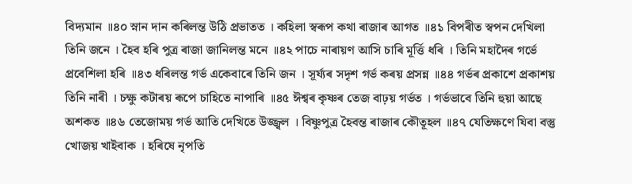বিদ্যমান ॥৪০ স্নান দান কৰিলন্ত উঠি প্ৰভাতত । কহিলা স্বৰূপ কথা ৰাজাৰ আগত ॥৪১ বিপৰীত স্বপন দেখিলা তিনি জনে । হৈব হৰি পুত্ৰ ৰাজা জানিলন্ত মনে ॥৪২ পাচে নাৰায়ণ আসি চাৰি মূৰ্ত্তি ধৰি । তিনি মহাদৈৰ গৰ্ভে প্ৰবেশিলা হৰি ॥৪৩ ধৰিলন্ত গৰ্ভ একেবাৰে তিনি জন । সূৰ্য্যৰ সদৃশ গৰ্ভ কৰয় প্ৰসন্ন ॥৪৪ গৰ্ভৰ প্ৰকাশে প্ৰকাশয় তিনি নাৰী । চক্ষু কটাৰয় ৰূপে চাহিতে নাপাৰি ॥৪৫ ঈশ্বৰ কৃষ্ণৰ তেজ বাঢ়য় গৰ্ভত । গৰ্ভভাবে তিনি হুয়া আছে অশকত ॥৪৬ তেজোময় গৰ্ভ আতি দেখিতে উজ্জ্বল । বিষ্ণুপুত্ৰ হৈবন্ত ৰাজাৰ কৌতূহল ॥৪৭ যেতিক্ষণে যিবা বস্তু খোজয় খাইবাক । হৰিষে নৃপতি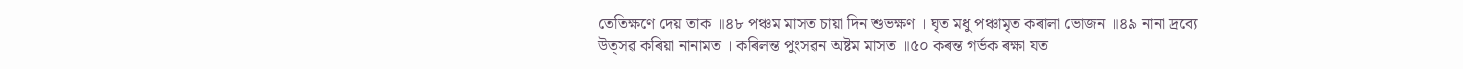তেতিক্ষণে দেয় তাক ॥৪৮ পঞ্চম মাসত চায়া দিন শুভক্ষণ । ঘৃত মধু পঞ্চামৃত কৰালা ভোজন ॥৪৯ নানা দ্ৰব্যে উত্সৱ কৰিয়া নানামত । কৰিলন্ত পুংসৱন অষ্টম মাসত ॥৫০ কৰন্ত গৰ্ভক ৰক্ষা যত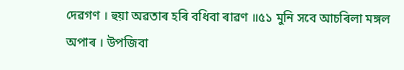দেৱগণ । হুয়া অৱতাৰ হৰি বধিবা ৰাৱণ ॥৫১ মুনি সবে আচৰিলা মঙ্গল অপাৰ । উপজিবা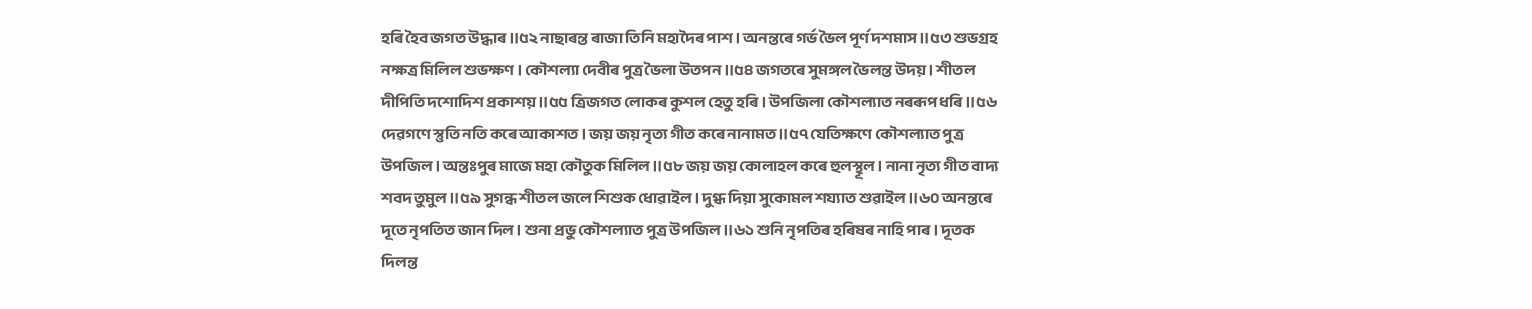হৰি হৈব জগত উদ্ধাৰ ॥৫২ নাছাৰন্ত ৰাজা তিনি মহাদৈৰ পাশ । অনন্তৰে গৰ্ভ ভৈল পূৰ্ণ দশমাস ॥৫৩ শুভগ্ৰহ নক্ষত্ৰ মিলিল শুভক্ষণ । কৌশল্যা দেবীৰ পুত্ৰ ভৈলা উতপন ॥৫৪ জগতৰে সুমঙ্গল ভৈলন্ত উদয় । শীতল দীপিতি দশোদিশ প্ৰকাশয় ॥৫৫ ত্ৰিজগত লোকৰ কুশল হেতু হৰি । উপজিলা কৌশল্যাত নৰৰূপ ধৰি ॥৫৬ দেৱগণে স্তুতি নতি কৰে আকাশত । জয় জয় নৃত্য গীত কৰে নানামত ॥৫৭ যেতিক্ষণে কৌশল্যাত পুত্ৰ উপজিল । অন্তঃপুৰ মাজে মহা কৌতুক মিলিল ॥৫৮ জয় জয় কোলাহল কৰে হুলস্থূল । নানা নৃত্য গীত বাদ্য শবদ তুমুল ॥৫৯ সুগন্ধ শীতল জলে শিশুক ধোৱাইল । দুগ্ধ দিয়া সুকোমল শয্যাত শুৱাইল ॥৬০ অনন্তৰে দূতে নৃপতিত জান দিল । শুনা প্ৰভু কৌশল্যাত পুত্ৰ উপজিল ॥৬১ শুনি নৃপতিৰ হৰিষৰ নাহি পাৰ । দূতক দিলন্ত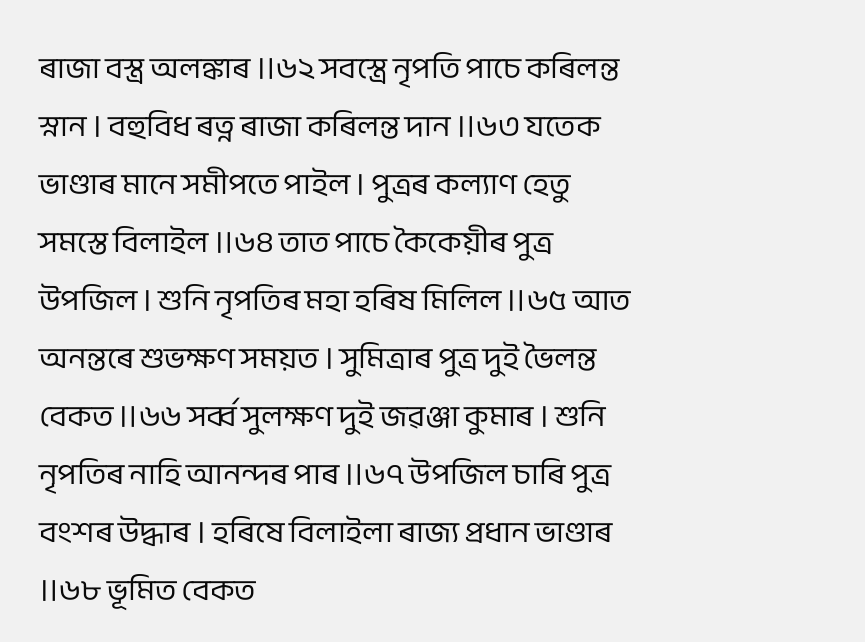ৰাজা বস্ত্ৰ অলঙ্কাৰ ॥৬২ সবস্ত্ৰে নৃপতি পাচে কৰিলন্ত স্নান । বহুবিধ ৰত্ন ৰাজা কৰিলন্ত দান ॥৬৩ যতেক ভাণ্ডাৰ মানে সমীপতে পাইল । পুত্ৰৰ কল্যাণ হেতু সমস্তে বিলাইল ॥৬৪ তাত পাচে কৈকেয়ীৰ পুত্ৰ উপজিল । শুনি নৃপতিৰ মহা হৰিষ মিলিল ॥৬৫ আত অনন্তৰে শুভক্ষণ সময়ত । সুমিত্ৰাৰ পুত্ৰ দুই ভৈলন্ত বেকত ॥৬৬ সৰ্ব্ব সুলক্ষণ দুই জৱঞ্জা কুমাৰ । শুনি নৃপতিৰ নাহি আনন্দৰ পাৰ ॥৬৭ উপজিল চাৰি পুত্ৰ বংশৰ উদ্ধাৰ । হৰিষে বিলাইলা ৰাজ্য প্ৰধান ভাণ্ডাৰ ॥৬৮ ভূমিত বেকত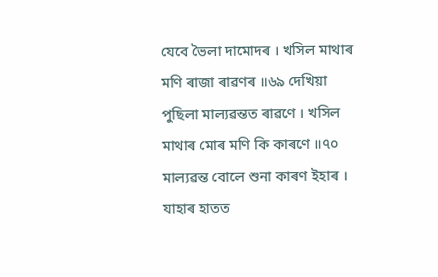যেবে ভৈলা দামোদৰ । খসিল মাথাৰ মণি ৰাজা ৰাৱণৰ ॥৬৯ দেখিয়া পুছিলা মাল্যৱন্তত ৰাৱণে । খসিল মাথাৰ মোৰ মণি কি কাৰণে ॥৭০ মাল্যৱন্ত বোলে শুনা কাৰণ ইহাৰ । যাহাৰ হাতত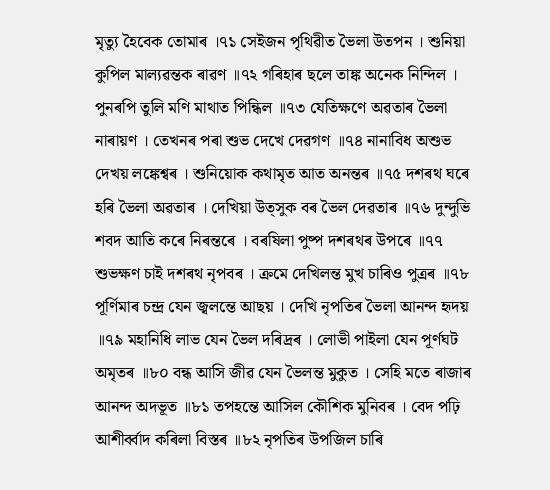মৃত্যু হৈবেক তোমাৰ ।৭১ সেইজন পৃথিৱীত ভৈলা উতপন । শুনিয়া কুপিল মাল্যৱন্তক ৰাৱণ ॥৭২ গৰিহাৰ ছলে তাঙ্ক অনেক নিন্দিল । পুনৰপি তুলি মণি মাথাত পিন্ধিল ॥৭৩ যেতিক্ষণে অৱতাৰ ভৈলা নাৰায়ণ । তেখনৰ পৰা শুভ দেখে দেৱগণ ॥৭৪ নানাবিধ অশুভ দেখয় লঙ্কেশ্বৰ । শুনিয়োক কথামৃত আত অনন্তৰ ॥৭৫ দশৰথ ঘৰে হৰি ভৈলা অৱতাৰ । দেখিয়া উত্সুক বৰ ভৈল দেৱতাৰ ॥৭৬ দুন্দুভি শবদ আতি কৰে নিৰন্তৰে । বৰষিলা পুষ্প দশৰথৰ উপৰে ॥৭৭ শুভক্ষণ চাই দশৰথ নৃপবৰ । ক্ৰমে দেখিলন্ত মুখ চাৰিও পুত্ৰৰ ॥৭৮ পূৰ্ণিমাৰ চন্দ্ৰ যেন জ্বলন্তে আছয় । দেখি নৃপতিৰ ভৈলা আনন্দ হৃদয় ॥৭৯ মহানিধি লাভ যেন ভৈল দৰিদ্ৰৰ । লোভী পাইলা যেন পূৰ্ণঘট অমৃতৰ ॥৮০ বন্ধ আসি জীৱ যেন ভৈলন্ত মুকুত । সেহি মতে ৰাজাৰ আনন্দ অদভূত ॥৮১ তপহন্তে আসিল কৌশিক মুনিবৰ । বেদ পঢ়ি আশীৰ্ব্বাদ কৰিলা বিস্তৰ ॥৮২ নৃপতিৰ উপজিল চাৰি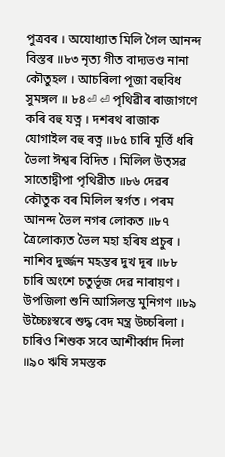পুত্ৰবৰ । অযোধ্যাত মিলি গৈল আনন্দ বিস্তৰ ॥৮৩ নৃত্য গীত বাদ্যভণ্ড নানা কৌতুহল । আচৰিলা পূজা বহুবিধ সুমঙ্গল ॥ ৮৪⏎ ⏎ পৃথিৱীৰ ৰাজাগণে কৰি বহু যত্ন । দশৰথ ৰাজাক যোগাইল বহু ৰত্ন ॥৮৫ চাৰি মূৰ্ত্তি ধৰি ভৈলা ঈশ্বৰ বিদিত । মিলিল উত্সৱ সাতোদ্বীপা পৃথিৱীত ॥৮৬ দেৱৰ কৌতুক বৰ মিলিল স্বৰ্গত । পৰম আনন্দ ভৈল নগৰ লোকত ॥৮৭ ত্ৰৈলোক্যত ভৈল মহা হৰিষ প্ৰচুৰ । নাশিব দুৰ্জ্জন মহন্তৰ দুখ দূৰ ॥৮৮ চাৰি অংশে চতুৰ্ভূজ দেৱ নাৰায়ণ । উপজিলা শুনি আসিলন্ত মুনিগণ ॥৮৯ উচ্চৈঃস্বৰে শুদ্ধ বেদ মন্ত্ৰ উচ্চৰিলা । চাৰিও শিশুক সবে আশীৰ্ব্বাদ দিলা ॥৯০ ঋষি সমস্তক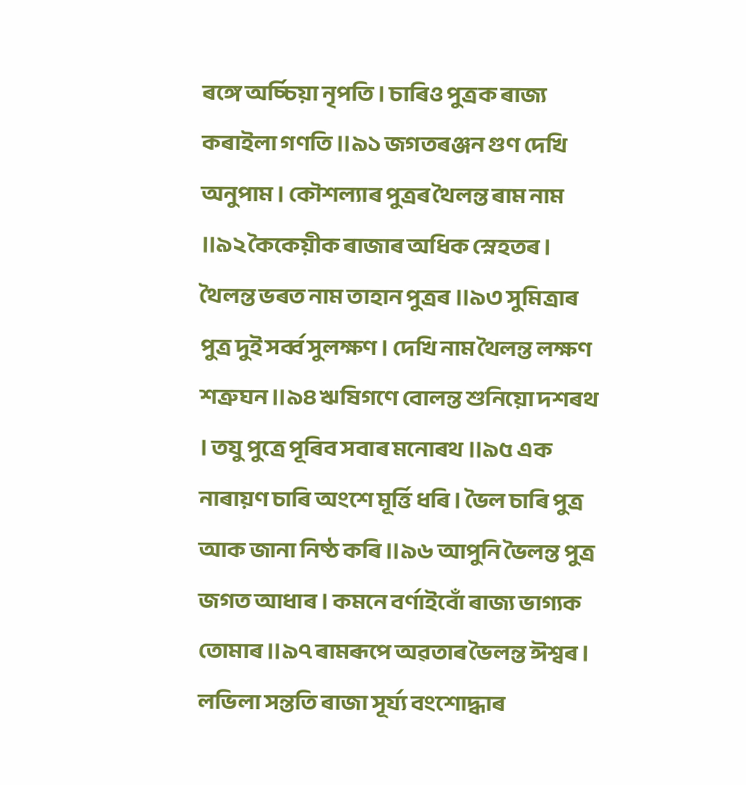ৰঙ্গে অৰ্চ্চিয়া নৃপতি । চাৰিও পুত্ৰক ৰাজ্য কৰাইলা গণতি ॥৯১ জগতৰঞ্জন গুণ দেখি অনুপাম । কৌশল্যাৰ পুত্ৰৰ থৈলন্ত ৰাম নাম ॥৯২ কৈকেয়ীক ৰাজাৰ অধিক স্নেহতৰ । থৈলন্ত ভৰত নাম তাহান পুত্ৰৰ ॥৯৩ সুমিত্ৰাৰ পুত্ৰ দুই সৰ্ব্ব সুলক্ষণ । দেখি নাম থৈলন্ত লক্ষণ শত্ৰুঘন ॥৯৪ ঋষিগণে বোলন্ত শুনিয়ো দশৰথ । তযু পুত্ৰে পূৰিব সবাৰ মনোৰথ ॥৯৫ এক নাৰায়ণ চাৰি অংশে মূৰ্ত্তি ধৰি । ভৈল চাৰি পুত্ৰ আক জানা নিষ্ঠ কৰি ॥৯৬ আপুনি ভৈলন্ত পুত্ৰ জগত আধাৰ । কমনে বৰ্ণাইবোঁ ৰাজ্য ভাগ্যক তোমাৰ ॥৯৭ ৰামৰূপে অৱতাৰ ভৈলন্ত ঈশ্বৰ । লভিলা সন্ততি ৰাজা সূৰ্য্য বংশোদ্ধাৰ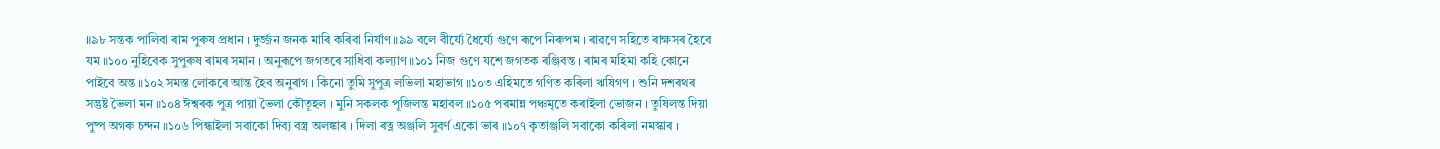॥৯৮ সন্তক পালিবা ৰাম পুৰুষ প্ৰধান । দুৰ্জ্জন জনক মাৰি কৰিবা নিৰ্যাণ ॥৯৯ বলে বীৰ্য্যে ধৈৰ্য্যে গুণে ৰূপে নিৰুপম । ৰাৱণে সহিতে ৰাক্ষসৰ হৈবে যম ॥১০০ নুহিবেক সুপুৰুষ ৰামৰ সমান । অনুৰূপে জগতৰে সাধিবা কল্যাণ ॥১০১ নিজ গুণে যশে জগতক ৰঞ্জিবন্ত । ৰামৰ মহিমা কহি কোনে পাইবে অন্ত ॥১০২ সমস্ত লোকৰে আন্ত হৈব অনুৰাগ । কিনো তুমি সুপুত্ৰ লভিলা মহাভাগ ॥১০৩ এহিমতে গণিত কৰিলা ঋষিগণ । শুনি দশৰথৰ সন্তুষ্ট ভৈলা মন ॥১০৪ ঈশ্বৰক পুত্ৰ পায়া ভৈলা কৌতূহল । মুনি সকলক পূজিলন্ত মহাবল ॥১০৫ পৰমান্ন পঞ্চমৃতে কৰাইলা ভোজন । তুষিলন্ত দিয়া পুষ্প অগৰু চন্দন ॥১০৬ পিন্ধাইলা সবাকো দিব্য বস্ত্ৰ অলঙ্কাৰ । দিলা ৰত্ন অঞ্জলি সুবৰ্ণ একো ভাৰ ॥১০৭ কৃতাঞ্জলি সবাকো কৰিলা নমস্কাৰ ।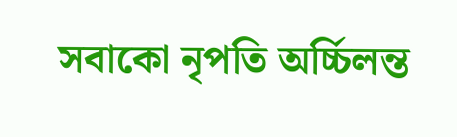সবাকো নৃপতি অৰ্চ্চিলন্ত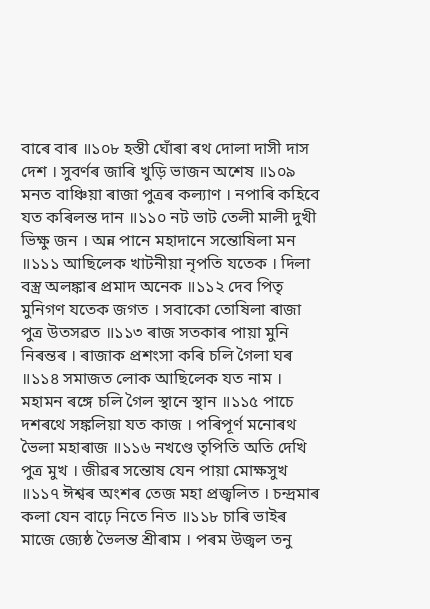বাৰে বাৰ ॥১০৮ হস্তী ঘোঁৰা ৰথ দোলা দাসী দাস দেশ । সুবৰ্ণৰ জাৰি খুড়ি ভাজন অশেষ ॥১০৯ মনত বাঞ্চিয়া ৰাজা পুত্ৰৰ কল্যাণ । নপাৰি কহিবে যত কৰিলন্ত দান ॥১১০ নট ভাট তেলী মালী দুখী ভিক্ষু জন । অন্ন পানে মহাদানে সন্তোষিলা মন ॥১১১ আছিলেক খাটনীয়া নৃপতি যতেক । দিলা বস্ত্ৰ অলঙ্কাৰ প্ৰমাদ অনেক ॥১১২ দেব পিতৃ মুনিগণ যতেক জগত । সবাকো তোষিলা ৰাজা পুত্ৰ উতসৱত ॥১১৩ ৰাজ সতকাৰ পায়া মুনি নিৰন্তৰ । ৰাজাক প্ৰশংসা কৰি চলি গৈলা ঘৰ ॥১১৪ সমাজত লোক আছিলেক যত নাম । মহামন ৰঙ্গে চলি গৈল স্থানে স্থান ॥১১৫ পাচে দশৰথে সঙ্কলিয়া যত কাজ । পৰিপূৰ্ণ মনোৰথ ভৈলা মহাৰাজ ॥১১৬ নখণ্ডে তৃপিতি অতি দেখি পুত্ৰ মুখ । জীৱৰ সন্তোষ যেন পায়া মোক্ষসুখ ॥১১৭ ঈশ্বৰ অংশৰ তেজ মহা প্ৰজ্বলিত । চন্দ্ৰমাৰ কলা যেন বাঢ়ে নিতে নিত ॥১১৮ চাৰি ভাইৰ মাজে জ্যেষ্ঠ ভৈলন্ত শ্ৰীৰাম । পৰম উজ্বল তনু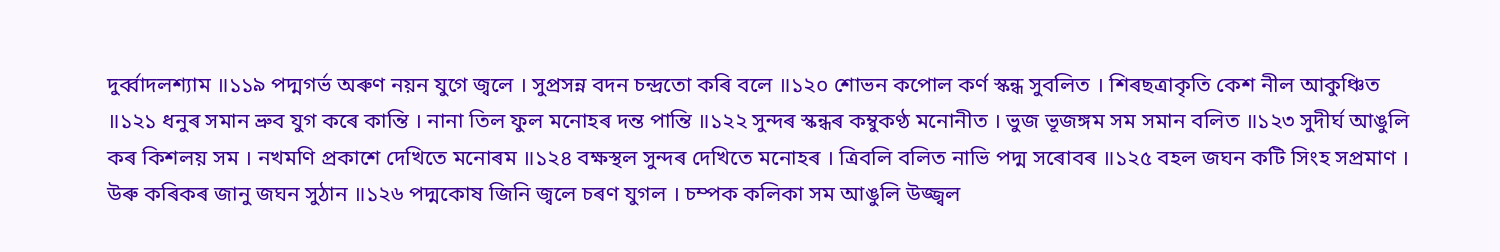দুৰ্ব্বাদলশ্যাম ॥১১৯ পদ্মগৰ্ভ অৰুণ নয়ন যুগে জ্বলে । সুপ্ৰসন্ন বদন চন্দ্ৰতো কৰি বলে ॥১২০ শোভন কপোল কৰ্ণ স্কন্ধ সুবলিত । শিৰছত্ৰাকৃতি কেশ নীল আকুঞ্চিত ॥১২১ ধনুৰ সমান ভ্ৰুব যুগ কৰে কান্তি । নানা তিল ফুল মনোহৰ দন্ত পান্তি ॥১২২ সুন্দৰ স্কন্ধৰ কম্বুকণ্ঠ মনোনীত । ভুজ ভূজঙ্গম সম সমান বলিত ॥১২৩ সুদীৰ্ঘ আঙুলি কৰ কিশলয় সম । নখমণি প্ৰকাশে দেখিতে মনোৰম ॥১২৪ বক্ষস্থল সুন্দৰ দেখিতে মনোহৰ । ত্ৰিবলি বলিত নাভি পদ্ম সৰোবৰ ॥১২৫ বহল জঘন কটি সিংহ সপ্ৰমাণ । উৰু কৰিকৰ জানু জঘন সুঠান ॥১২৬ পদ্মকোষ জিনি জ্বলে চৰণ যুগল । চম্পক কলিকা সম আঙুলি উজ্জ্বল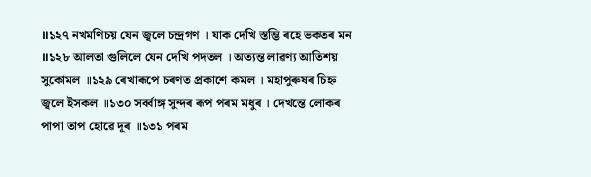॥১২৭ নখমণিচয় যেন জ্বলে চন্দ্ৰগণ । যাক দেখি স্তম্ভি ৰহে ভকতৰ মন ॥১২৮ আলতা গুলিলে যেন দেখি পদতল । অত্যন্ত লাৱণ্য আতিশয় সুকোমল ॥১২৯ ৰেখাৰূপে চৰণত প্ৰকাশে কমল । মহাপুৰুষৰ চিহ্ন জ্বলে ইসকল ॥১৩০ সৰ্ব্বাঙ্গ সুন্দৰ ৰূপ পৰম মধুৰ । দেখন্তে লোকৰ পাপা তাপ হোৱে দূৰ ॥১৩১ পৰম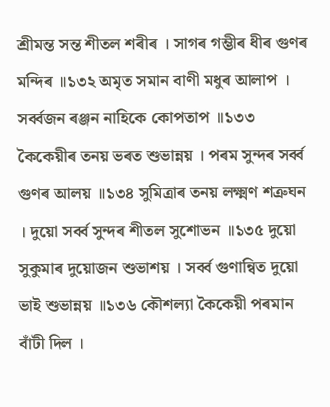শ্ৰীমন্ত সন্ত শীতল শৰীৰ । সাগৰ গম্ভীৰ ধীৰ গুণৰ মন্দিৰ ॥১৩২ অমৃত সমান বাণী মধুৰ আলাপ । সৰ্ব্বজন ৰঞ্জন নাহিকে কোপতাপ ॥১৩৩ কৈকেয়ীৰ তনয় ভৰত শুভান্নয় । পৰম সুন্দৰ সৰ্ব্ব গুণৰ আলয় ॥১৩৪ সুমিত্ৰাৰ তনয় লক্ষ্মণ শত্ৰুঘন । দুয়ো সৰ্ব্ব সুন্দৰ শীতল সুশোভন ॥১৩৫ দুয়ো সুকুমাৰ দুয়োজন শুভাশয় । সৰ্ব্ব গুণান্বিত দুয়ো ভাই শুভান্নয় ॥১৩৬ কৌশল্যা কৈকেয়ী পৰমান বাঁটী দিল ।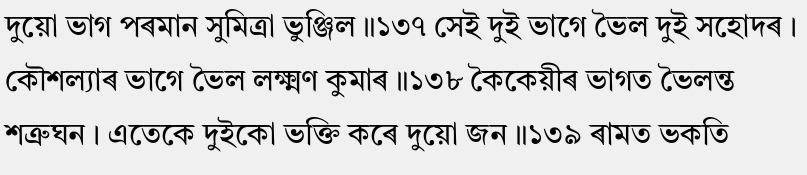দুয়ো ভাগ পৰমান সুমিত্ৰা ভুঞ্জিল ॥১৩৭ সেই দুই ভাগে ভৈল দুই সহোদৰ । কৌশল্যাৰ ভাগে ভৈল লক্ষ্মণ কুমাৰ ॥১৩৮ কৈকেয়ীৰ ভাগত ভৈলন্ত শত্ৰুঘন । এতেকে দুইকো ভক্তি কৰে দুয়ো জন ॥১৩৯ ৰামত ভকতি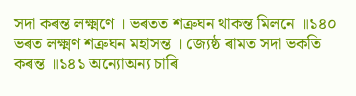সদা কৰন্ত লক্ষ্মণে । ভৰতত শত্ৰুঘন থাকন্ত মিলনে ॥১৪০ ভৰত লক্ষ্মণ শত্ৰুঘন মহাসন্ত । জ্যেষ্ঠ ৰামত সদা ভকতি কৰন্ত ॥১৪১ অন্যোঅন্য চাৰি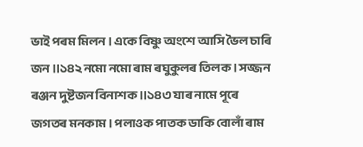ভাই পৰম মিলন । একে বিষ্ণু অংশে আসি ভৈল চাৰি জন ॥১৪২ নমো নমো ৰাম ৰঘুকুলৰ তিলক । সজ্জন ৰঞ্জন দুষ্টজন বিনাশক ॥১৪৩ যাৰ নামে পূৰে জগতৰ মনকাম । পলাওক পাতক ডাকি বোলাঁ ৰাম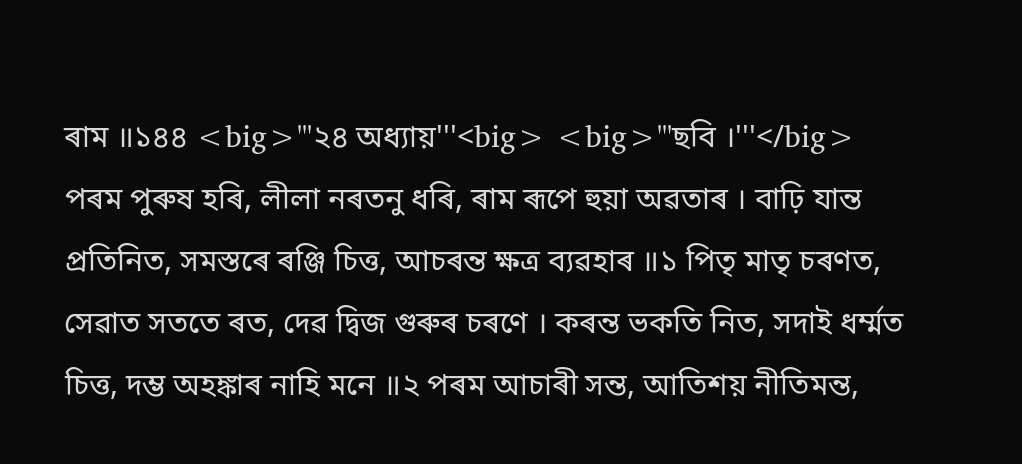ৰাম ॥১৪৪ <big>'''২৪ অধ্যায়'''<big> <big>'''ছবি ।'''</big> পৰম পুৰুষ হৰি, লীলা নৰতনু ধৰি, ৰাম ৰূপে হুয়া অৱতাৰ । বাঢ়ি যান্ত প্ৰতিনিত, সমস্তৰে ৰঞ্জি চিত্ত, আচৰন্ত ক্ষত্ৰ ব্যৱহাৰ ॥১ পিতৃ মাতৃ চৰণত, সেৱাত সততে ৰত, দেৱ দ্বিজ গুৰুৰ চৰণে । কৰন্ত ভকতি নিত, সদাই ধৰ্ম্মত চিত্ত, দম্ভ অহঙ্কাৰ নাহি মনে ॥২ পৰম আচাৰী সন্ত, আতিশয় নীতিমন্ত,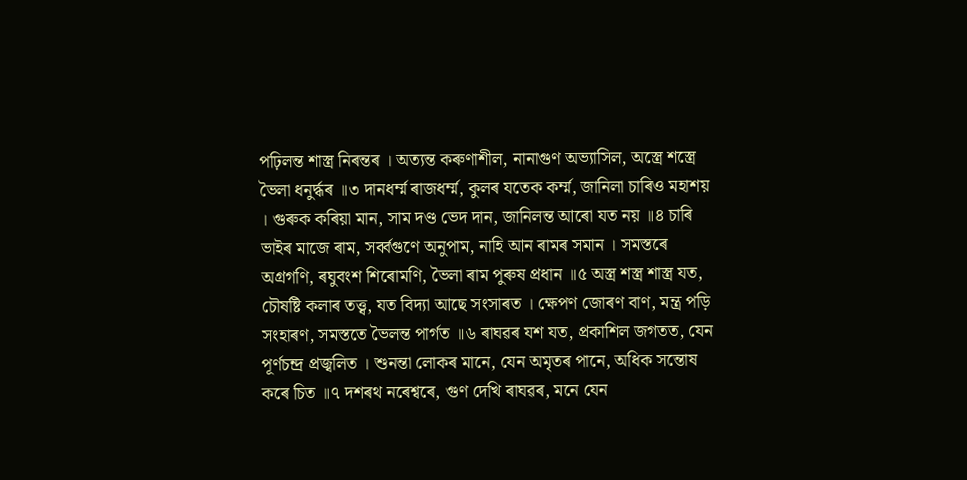পঢ়িলন্ত শাস্ত্ৰ নিৰন্তৰ । অত্যন্ত কৰুণাশীল, নানাগুণ অভ্যাসিল, অস্ত্ৰে শস্ত্ৰে ভৈলা ধনুৰ্দ্ধৰ ॥৩ দানধৰ্ম্ম ৰাজধৰ্ম্ম, কুলৰ যতেক কৰ্ম্ম, জানিলা চাৰিও মহাশয় । গুৰুক কৰিয়া মান, সাম দণ্ড ভেদ দান, জানিলন্ত আৰো যত নয় ॥৪ চাৰি ভাইৰ মাজে ৰাম, সৰ্ব্বগুণে অনুপাম, নাহি আন ৰামৰ সমান । সমস্তৰে অগ্ৰগণি, ৰঘুবংশ শিৰোমণি, ভৈলা ৰাম পুৰুষ প্ৰধান ॥৫ অস্ত্ৰ শস্ত্ৰ শাস্ত্ৰ যত, চৌষষ্টি কলাৰ তত্ত্ব, যত বিদ্যা আছে সংসাৰত । ক্ষেপণ জোৰণ বাণ, মন্ত্ৰ পড়ি সংহাৰণ, সমস্ততে ভৈলন্ত পাৰ্গত ॥৬ ৰাঘৱৰ যশ যত, প্ৰকাশিল জগতত, যেন পূৰ্ণচন্দ্ৰ প্ৰজ্বলিত । শুনন্তা লোকৰ মানে, যেন অমৃতৰ পানে, অধিক সন্তোষ কৰে চিত ॥৭ দশৰথ নৰেশ্বৰে, গুণ দেখি ৰাঘৱৰ, মনে যেন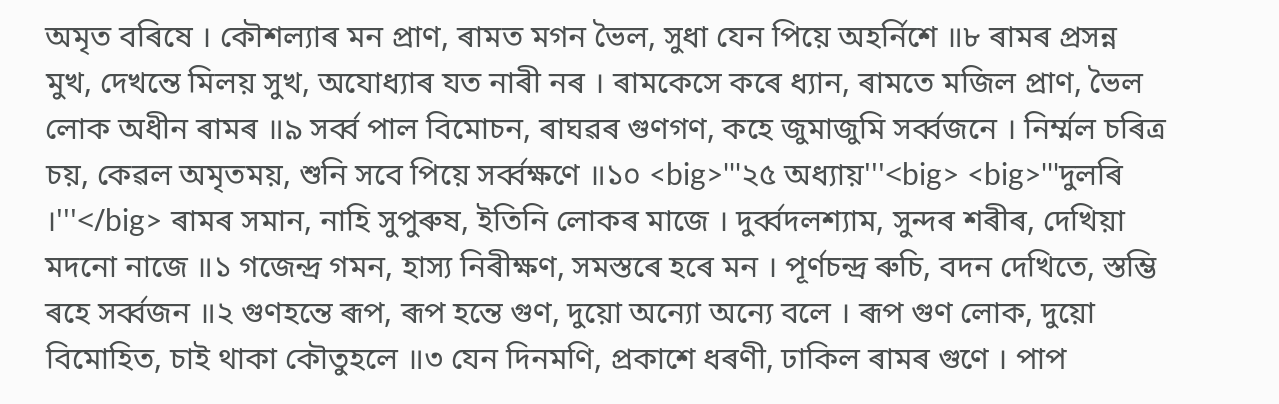অমৃত বৰিষে । কৌশল্যাৰ মন প্ৰাণ, ৰামত মগন ভৈল, সুধা যেন পিয়ে অহৰ্নিশে ॥৮ ৰামৰ প্ৰসন্ন মুখ, দেখন্তে মিলয় সুখ, অযোধ্যাৰ যত নাৰী নৰ । ৰামকেসে কৰে ধ্যান, ৰামতে মজিল প্ৰাণ, ভৈল লোক অধীন ৰামৰ ॥৯ সৰ্ব্ব পাল বিমোচন, ৰাঘৱৰ গুণগণ, কহে জুমাজুমি সৰ্ব্বজনে । নিৰ্ম্মল চৰিত্ৰ চয়, কেৱল অমৃতময়, শুনি সবে পিয়ে সৰ্ব্বক্ষণে ॥১০ <big>'''২৫ অধ্যায়'''<big> <big>'''দুলৰি ।'''</big> ৰামৰ সমান, নাহি সুপুৰুষ, ইতিনি লোকৰ মাজে । দুৰ্ব্বদলশ্যাম, সুন্দৰ শৰীৰ, দেখিয়া মদনো নাজে ॥১ গজেন্দ্ৰ গমন, হাস্য নিৰীক্ষণ, সমস্তৰে হৰে মন । পূৰ্ণচন্দ্ৰ ৰুচি, বদন দেখিতে, স্তম্ভি ৰহে সৰ্ব্বজন ॥২ গুণহন্তে ৰূপ, ৰূপ হন্তে গুণ, দুয়ো অন্যো অন্যে বলে । ৰূপ গুণ লোক, দুয়ো বিমোহিত, চাই থাকা কৌতুহলে ॥৩ যেন দিনমণি, প্ৰকাশে ধৰণী, ঢাকিল ৰামৰ গুণে । পাপ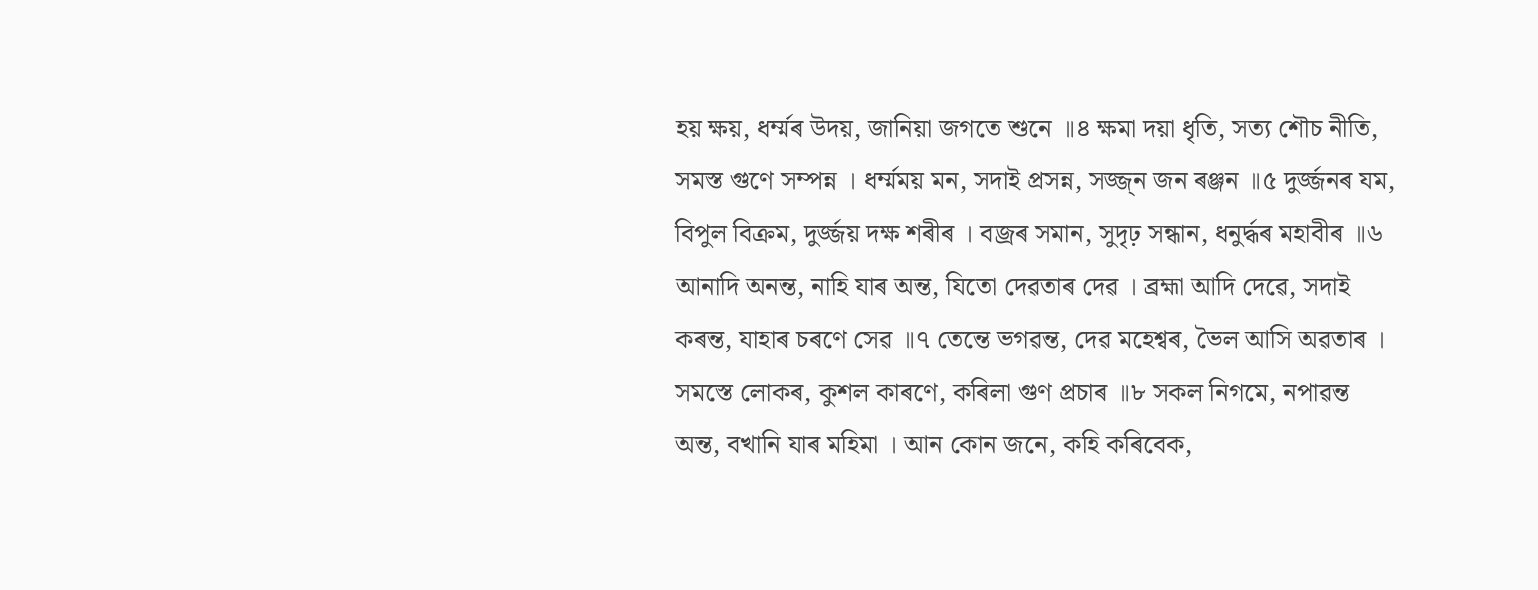হয় ক্ষয়, ধৰ্ম্মৰ উদয়, জানিয়া জগতে শুনে ॥৪ ক্ষমা দয়া ধৃতি, সত্য শৌচ নীতি, সমস্ত গুণে সম্পন্ন । ধৰ্ম্মময় মন, সদাই প্ৰসন্ন, সজ্জ্ন জন ৰঞ্জন ॥৫ দুৰ্জ্জনৰ যম, বিপুল বিক্ৰম, দুৰ্জ্জয় দক্ষ শৰীৰ । বজ্ৰৰ সমান, সুদৃঢ় সন্ধান, ধনুৰ্দ্ধৰ মহাবীৰ ॥৬ আনাদি অনন্ত, নাহি যাৰ অন্ত, যিতো দেৱতাৰ দেৱ । ব্ৰহ্মা আদি দেৱে, সদাই কৰন্ত, যাহাৰ চৰণে সেৱ ॥৭ তেন্তে ভগৱন্ত, দেৱ মহেশ্বৰ, ভৈল আসি অৱতাৰ । সমস্তে লোকৰ, কুশল কাৰণে, কৰিলা গুণ প্ৰচাৰ ॥৮ সকল নিগমে, নপাৱন্ত অন্ত, বখানি যাৰ মহিমা । আন কোন জনে, কহি কৰিবেক,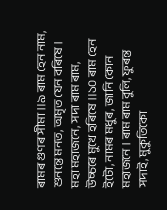ৰামৰ গুণৰ সীমা ॥৯ ৰাম হেন নাম, শুনন্তে মনত, অমৃত যেন বৰিষে । মহা মহাজনে, সদা ৰাম ৰাম, উচ্চৰে মুখে হৰিষে ॥১০ ৰাম হেন ইটো, নামৰ মধুৰ, জানি কোন মহাজনে । ৰাম ৰাম বুলি, ফুৰন্ত সদাই, মুকুতিকো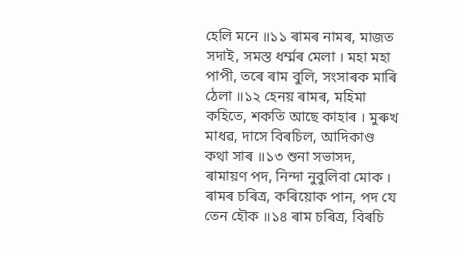হেলি মনে ॥১১ ৰামৰ নামৰ, মাজত সদাই, সমস্ত ধৰ্ম্মৰ মেলা । মহা মহা পাপী, তৰে ৰাম বুলি, সংসাৰক মাৰি ঠেলা ॥১২ হেনয় ৰামৰ, মহিমা কহিতে, শকতি আছে কাহাৰ । মুৰুখ মাধৱ, দাসে বিৰচিল, আদিকাণ্ড কথা সাৰ ॥১৩ শুনা সভাসদ, ৰামায়ণ পদ, নিন্দা নুবুলিবা মোক । ৰামৰ চৰিত্ৰ, কৰিয়োক পান, পদ যে তেন হৌক ॥১৪ ৰাম চৰিত্ৰ, বিৰচি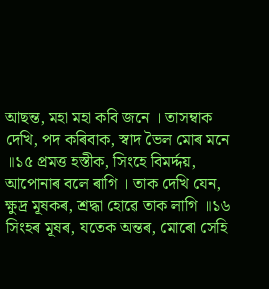আছন্ত, মহা মহা কবি জনে । তাসম্বাক দেখি, পদ কৰিবাক, স্বাদ ভৈল মোৰ মনে ॥১৫ প্ৰমত্ত হস্তীক, সিংহে বিমৰ্দ্দয়, আপোনাৰ বলে ৰাগি । তাক দেখি যেন, ক্ষুদ্ৰ মূষকৰ, শ্ৰদ্ধা হোৱে তাক লাগি ॥১৬ সিংহৰ মূষৰ, যতেক অন্তৰ, মোৰো সেহি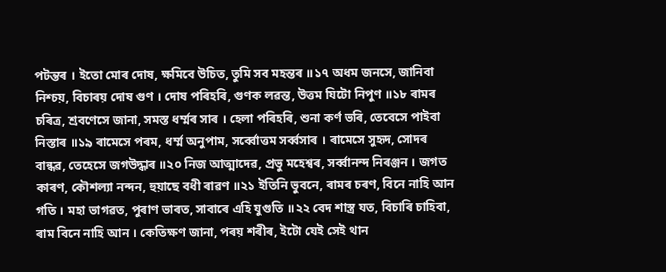পটন্তৰ । ইতো মোৰ দোষ, ক্ষমিবে উচিত, তুমি সব মহন্তৰ ॥১৭ অধম জনসে, জানিবা নিশ্চয়, বিচাৰয় দোষ গুণ । দোষ পৰিহৰি, গুণক লৱন্ত, উত্তম যিটো নিপুণ ॥১৮ ৰামৰ চৰিত্ৰ, শ্ৰবণেসে জানা, সমস্ত ধৰ্ম্মৰ সাৰ । হেলা পৰিহৰি, শুনা কৰ্ণ ভৰি, তেবেসে পাইবা নিস্তাৰ ॥১৯ ৰামেসে পৰম, ধৰ্ম্ম অনুপাম, সৰ্ব্বোত্তম সৰ্ব্বসাৰ । ৰামেসে সুহৃদ, সোদৰ বান্ধৱ, তেহেসে জগউদ্ধাৰ ॥২০ নিজ আত্মাদেৱ, প্ৰভু মহেশ্বৰ, সৰ্ব্বানন্দ নিৰঞ্জন । জগত কাৰণ, কৌশল্যা নন্দন, হুয়াছে বধী ৰাৱণ ॥২১ ইতিনি ভুবনে, ৰামৰ চৰণ, বিনে নাহি আন গতি । মহা ভাগৱত, পুৰাণ ভাৰত, সাবাৰে এহি যুগুতি ॥২২ বেদ শাস্ত্ৰ যত, বিচাৰি চাহিবা, ৰাম বিনে নাহি আন । কেতিক্ষণ জানা, পৰয় শৰীৰ, ইটো যেই সেই থান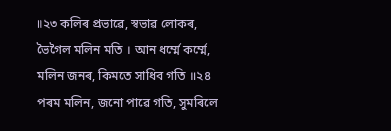॥২৩ কলিৰ প্ৰভাৱে, স্বভাৱ লোকৰ, ভৈগৈল মলিন মতি । আন ধৰ্ম্মে কৰ্ম্মে, মলিন জনৰ, কিমতে সাধিব গতি ॥২৪ পৰম মলিন, জনো পাৱে গতি, সুমৰিলে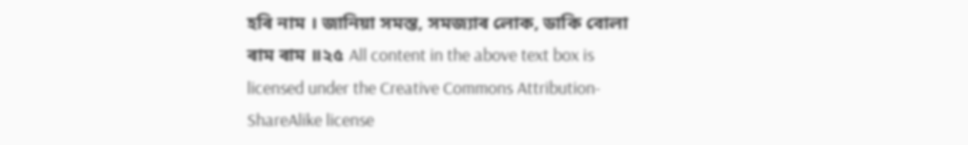হৰি নাম । জানিয়া সমস্ত, সমজ্যাৰ লোক, ডাকি বোলা ৰাম ৰাম ॥২৫ All content in the above text box is licensed under the Creative Commons Attribution-ShareAlike license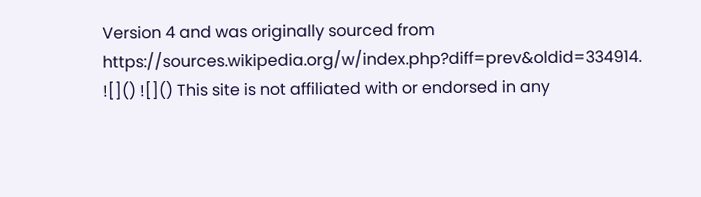Version 4 and was originally sourced from https://sources.wikipedia.org/w/index.php?diff=prev&oldid=334914.
![]() ![]() This site is not affiliated with or endorsed in any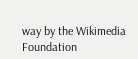way by the Wikimedia Foundation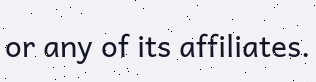or any of its affiliates.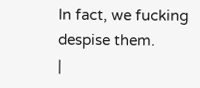In fact, we fucking despise them.
|